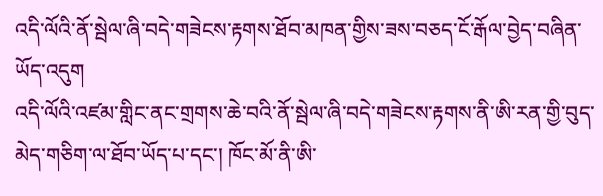འདི་ལོའི་ནོ་སྦེལ་ཞི་བདེ་གཟེངས་རྟགས་ཐོབ་མཁན་གྱིས་ཟས་བཅད་ངོ་རྒོལ་བྱེད་བཞིན་ཡོད་འདུག
འདི་ལོའི་འཛམ་གླིང་ནང་གྲགས་ཆེ་བའི་ནོ་སྦེལ་ཞི་བདེ་གཟེངས་རྟགས་ནི་ཨི་རན་གྱི་བུད་མེད་གཅིག་ལ་ཐོབ་ཡོད་པ་དང་། ཁོང་མོ་ནི་ཨི་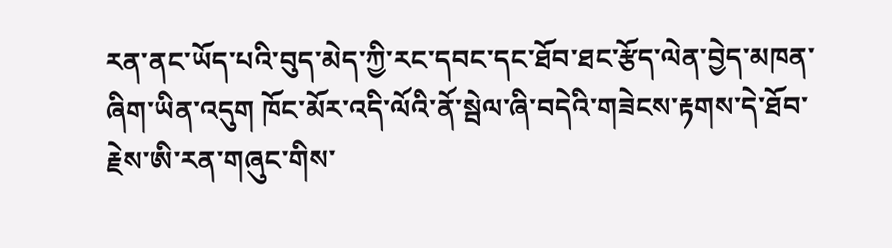རན་ནང་ཡོད་པའི་བུད་མེད་ཀྱི་རང་དབང་དང་ཐོབ་ཐང་རྩོད་ལེན་བྱེད་མཁན་ཞིག་ཡིན་འདུག ཁོང་མོར་འདི་ལོའི་ནོ་སྦེལ་ཞི་བདེའི་གཟེངས་རྟགས་དེ་ཐོབ་རྗེས་ཨི་རན་གཞུང་གིས་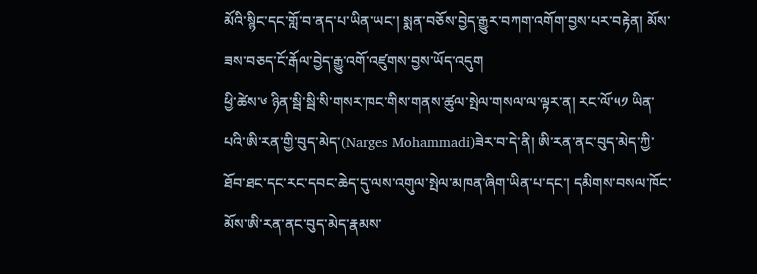མོའི་སྙིང་དང་གློ་བ་ནད་པ་ཡིན་ཡང་། སྨན་བཅོས་བྱེད་རྒྱུར་བཀག་འགོག་བྱས་པར་བརྟེན། མོས་ཟས་བཅད་ངོ་རྒོལ་བྱེད་རྒྱུ་འགོ་འཛུགས་བྱས་ཡོད་འདུག
ཕྱི་ཚེས་༦ ཉིན་སྦི་སྦི་སི་གསར་ཁང་གིས་གནས་ཚུལ་སྤེལ་གསལ་ལ་ལྟར་ན། རང་ལོ་༥༡ ཡིན་པའི་ཨི་རན་གྱི་བུད་མེད་(Narges Mohammadi)ཟེར་བ་དེ་ནི། ཨི་རན་ནང་བུད་མེད་ཀྱི་ཐོབ་ཐང་དང་རང་དབང་ཆེད་དུ་ལས་འགུལ་སྤེལ་མཁན་ཞིག་ཡིན་པ་དང་། དམིགས་བསལ་ཁོང་མོས་ཨི་རན་ནང་བུད་མེད་རྣམས་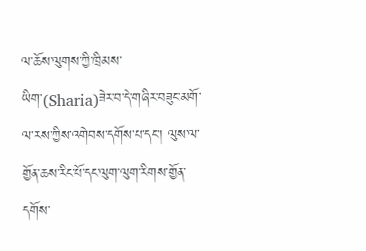ལ་ཆོས་ལུགས་ཀྱི་ཁྲིམས་ཡིག་(Sharia)ཟེར་བ་དེ་གཞིར་བཟུང་མགོ་ལ་རས་ཀྱིས་འགེབས་དགོས་པ་དང་། ལུས་ལ་གྱོན་ཆས་རིང་པོ་དང་ལུག་ལུག་རིགས་གྱོན་དགོས་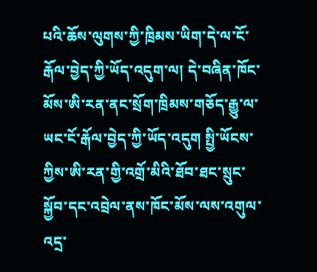པའི་ཆོས་ལུགས་ཀྱི་ཁྲིམས་ཡིག་དེ་ལ་ངོ་རྒོལ་བྱེད་ཀྱི་ཡོད་འདུག་ལ། དེ་བཞིན་ཁོང་མོས་ཨི་རན་ནང་སྲོག་ཁྲིམས་གཅོད་རྒྱུ་ལ་ཡང་ངོ་རྒོལ་བྱེད་ཀྱི་ཡོད་འདུག སྤྱི་ཡོངས་ཀྱིས་ཨི་རན་གྱི་འགྲོ་མིའི་ཐོབ་ཐང་སྲུང་སྐྱོབ་དང་འབྲེལ་ནས་ཁོང་མོས་ལས་འགུལ་འདྲ་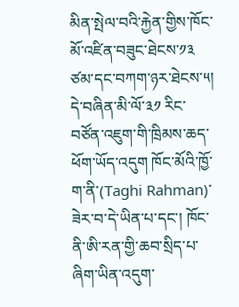མིན་སྤེལ་བའི་རྐྱེན་གྱིས་ཁོང་མོ་འཛིན་བཟུང་ཐེངས་༡༣ ཙམ་དང་བཀག་ཉར་ཐེངས་༥། དེ་བཞིན་མི་ལོ་༣༡ རིང་བཙོན་འཇུག་གི་ཁྲིམས་ཆད་ཕོག་ཡོད་འདུག ཁོང་མོའི་ཁྱོ་ག་ནི་(Taghi Rahman)་ཟེར་བ་དེ་ཡིན་པ་དང་། ཁོང་ནི་ཨི་རན་གྱི་ཆབ་སྲིད་པ་ཞིག་ཡིན་འདུག་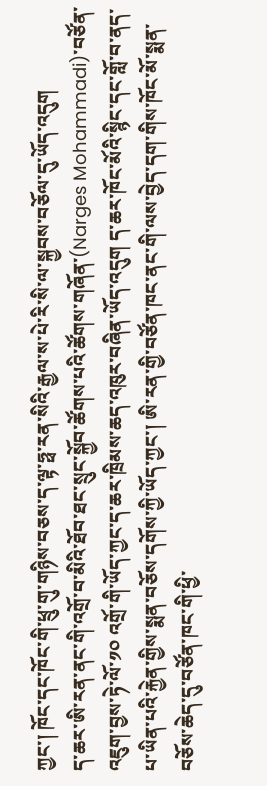ཀྱང་། ཁོང་དང་ཁོང་གི་ཕྲུ་གུ་གཉིས་བཅས་ད་ལྟ་ཧྥ་རན་སིའི་རྒྱལ་ས་པེ་རི་སི་ལ་སྐྱབས་བཅོལ་དུ་ཡོད་འདུག
ད་ཆར་ཨི་རན་ནང་གི་འགྲོ་བ་མིའི་ཐོབ་ཐང་སྲུང་སྐྱོབ་ཚོགས་པའི་ཚོགས་གཞོན་(Narges Mohammadi)་བཙོན་འཇུག་བྱས་ཏེ་ལོ་༡༠ འགྲོ་གི་ཡོད་ཀྱང་ད་ཆར་ཁྲིམས་ཆད་འཁུར་བཞིན་ཡོད་འདུག ད་ཆར་ཁོང་མོའི་སྙིང་དང་གློ་བ་ནད་པ་ཡིན་པའི་རྐྱེན་གྱིས་སྨན་བཅོས་དགོས་ཀྱི་ཡོད་ཀྱང་། ཨི་རན་གྱི་བཙོན་ཁང་ནང་གི་ལས་བྱེད་དག་གིས་ཁོང་མོ་སྨན་བཅོས་ཆེད་དུ་བཙོན་ཁང་གི་ཕྱི་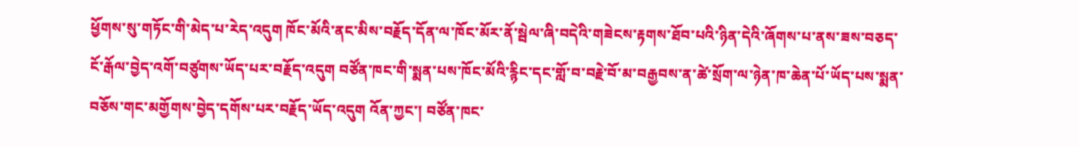ཕྱོགས་སུ་གཏོང་གི་མེད་པ་རེད་འདུག ཁོང་མོའི་ནང་མིས་བརྗོད་དོན་ལ་ཁོང་མོར་ནོ་སྦེལ་ཞི་བདེའི་གཟེངས་རྟགས་ཐོབ་པའི་ཉིན་དེའི་ཞོགས་པ་ནས་ཟས་བཅད་ངོ་རྒོལ་བྱེད་འགོ་བཙུགས་ཡོད་པར་བརྗོད་འདུག བཙོན་ཁང་གི་སྨན་པས་ཁོང་མོའི་རྙིང་དང་གློ་བ་བརྗེ་བོ་མ་བརྒྱབས་ན་ཚེ་སྲོག་ལ་ཉེན་ཁ་ཆེན་པོ་ཡོད་པས་སྨན་བཅོས་གང་མགྱོགས་བྱེད་དགོས་པར་བརྗོད་ཡོད་འདུག འོན་ཀྱང་། བཙོན་ཁང་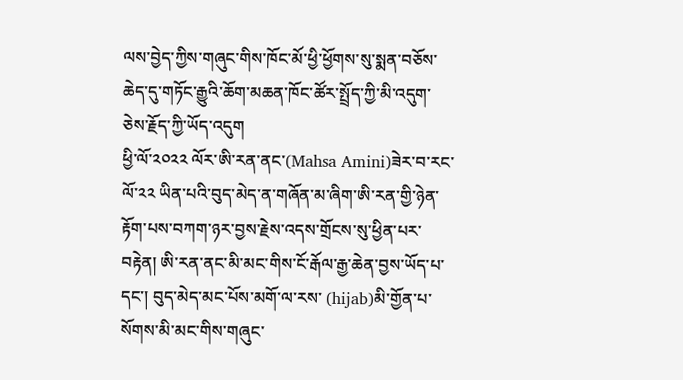ལས་བྱེད་ཀྱིས་གཞུང་གིས་ཁོང་མོ་ཕྱི་ཕྱོགས་སུ་སྨན་བཅོས་ཆེད་དུ་གཏོང་རྒྱུའི་ཆོག་མཆན་ཁོང་ཚོར་སྤྲོད་ཀྱི་མི་འདུག་ཅེས་རྗོད་ཀྱི་ཡོད་འདུག
ཕྱི་ལོ་༢༠༢༢ ལོར་ཨི་རན་ནང་(Mahsa Amini)ཟེར་བ་རང་ལོ་༢༢ ཡིན་པའི་བུད་མེད་ན་གཞོན་མ་ཞིག་ཨི་རན་གྱི་ཉེན་རྟོག་པས་བཀག་ཉར་བྱས་རྗེས་འདས་གྲོངས་སུ་ཕྱིན་པར་བརྟེན། ཨི་རན་ནང་མི་མང་གིས་ངོ་རྒོལ་རྒྱ་ཆེན་བྱས་ཡོད་པ་དང་། བུད་མེད་མང་པོས་མགོ་ལ་རས་ (hijab)མི་གྱོན་པ་སོགས་མི་མང་གིས་གཞུང་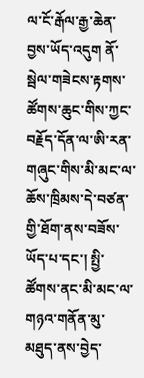ལ་ངོ་རྒོལ་རྒྱ་ཆེན་བྱས་ཡོད་འདུག ནོ་སྦེལ་གཟེངས་རྟགས་ཚོགས་ཆུང་གིས་ཀྱང་བརྗོད་དོན་ལ་ཨི་རན་གཞུང་གིས་མི་མང་ལ་ཆོས་ཁྲིམས་དེ་བཙན་གྱི་ཐོག་ནས་བཟོས་ཡོད་པ་དང་། སྤྱི་ཚོགས་ནང་མི་མང་ལ་གཉའ་གནོན་མུ་མཐུད་ནས་བྱེད་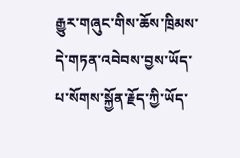རྒྱུར་གཞུང་གིས་ཆོས་ཁྲིམས་དེ་གཏན་འབེབས་བྱས་ཡོད་པ་སོགས་སྐྱོན་རྗོད་ཀྱི་ཡོད་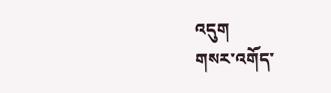འདུག
གསར་འགོད་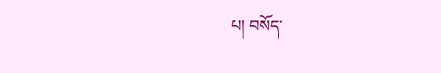པ། བསོད་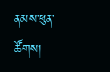ནམས་ཕུན་ཚོགས།